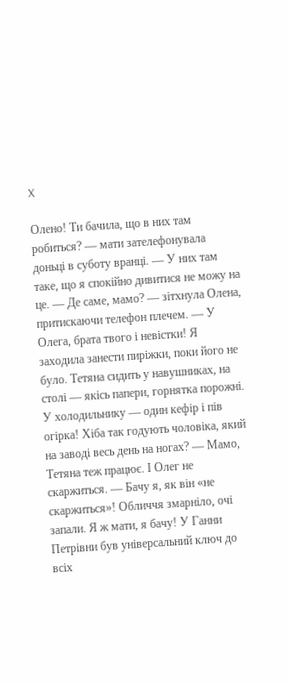X

Олено! Ти бачила, що в них там робиться? — мати зателефонувала доньці в суботу вранці. — У них там таке, що я спокійно дивитися не можу на це. — Де саме, мамо? — зітхнула Олена, притискаючи телефон плечем. — У Олега, брата твого і невістки! Я заходила занести пиріжки, поки його не було. Тетяна сидить у навушниках, на столі — якісь папери, горнятка порожні. У холодильнику — один кефір і пів огірка! Хіба так годують чоловіка, який на заводі весь день на ногах? — Мамо, Тетяна теж працює. І Олег не скаржиться. — Бачу я, як він «не скаржиться»! Обличчя змарніло, очі запали. Я ж мати, я бачу! У Ганни Петрівни був універсальний ключ до всіх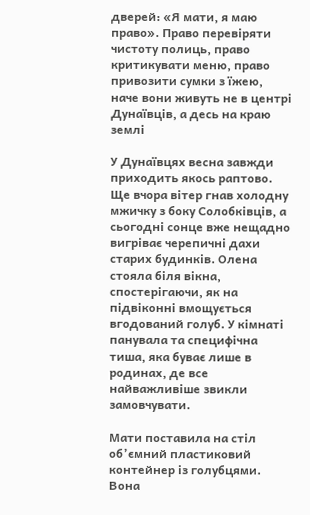дверей: «Я мати, я маю право». Право перевіряти чистоту полиць, право критикувати меню, право привозити сумки з їжею, наче вони живуть не в центрі Дунаївців, а десь на краю землі

У Дунаївцях весна завжди приходить якось раптово. Ще вчора вітер гнав холодну мжичку з боку Солобківців, а сьогодні сонце вже нещадно вигріває черепичні дахи старих будинків. Олена стояла біля вікна, спостерігаючи, як на підвіконні вмощується вгодований голуб. У кімнаті панувала та специфічна тиша, яка буває лише в родинах, де все найважливіше звикли замовчувати.

Мати поставила на стіл об’ємний пластиковий контейнер із голубцями. Вона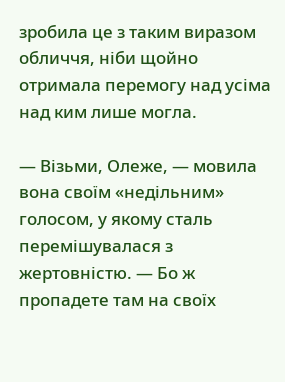зробила це з таким виразом обличчя, ніби щойно отримала перемогу над усіма над ким лише могла.

— Візьми, Олеже, — мовила вона своїм «недільним» голосом, у якому сталь перемішувалася з жертовністю. — Бо ж пропадете там на своїх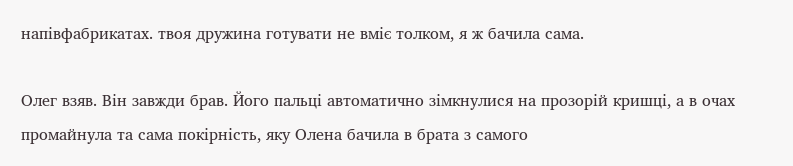напівфабрикатах. твоя дружина готувати не вміє толком, я ж бачила сама.

Олег взяв. Він завжди брав. Його пальці автоматично зімкнулися на прозорій кришці, а в очах промайнула та сама покірність, яку Олена бачила в брата з самого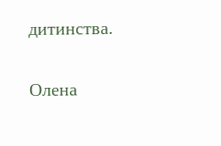дитинства.

Олена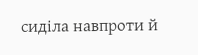сиділа навпроти й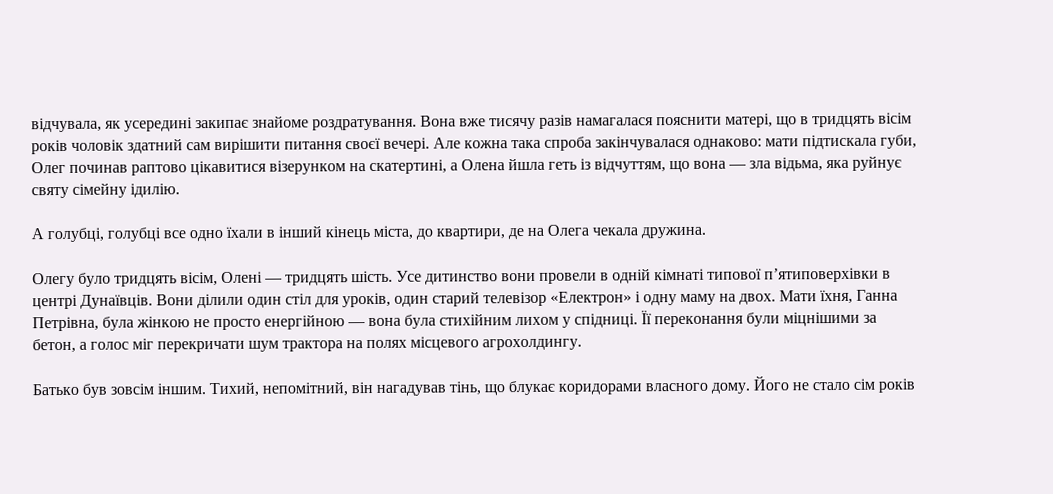відчувала, як усередині закипає знайоме роздратування. Вона вже тисячу разів намагалася пояснити матері, що в тридцять вісім років чоловік здатний сам вирішити питання своєї вечері. Але кожна така спроба закінчувалася однаково: мати підтискала губи, Олег починав раптово цікавитися візерунком на скатертині, а Олена йшла геть із відчуттям, що вона — зла відьма, яка руйнує святу сімейну ідилію.

А голубці, голубці все одно їхали в інший кінець міста, до квартири, де на Олега чекала дружина.

Олегу було тридцять вісім, Олені — тридцять шість. Усе дитинство вони провели в одній кімнаті типової п’ятиповерхівки в центрі Дунаївців. Вони ділили один стіл для уроків, один старий телевізор «Електрон» і одну маму на двох. Мати їхня, Ганна Петрівна, була жінкою не просто енергійною — вона була стихійним лихом у спідниці. Її переконання були міцнішими за бетон, а голос міг перекричати шум трактора на полях місцевого агрохолдингу.

Батько був зовсім іншим. Тихий, непомітний, він нагадував тінь, що блукає коридорами власного дому. Його не стало сім років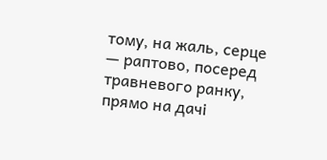тому, на жаль, серце — раптово, посеред травневого ранку, прямо на дачі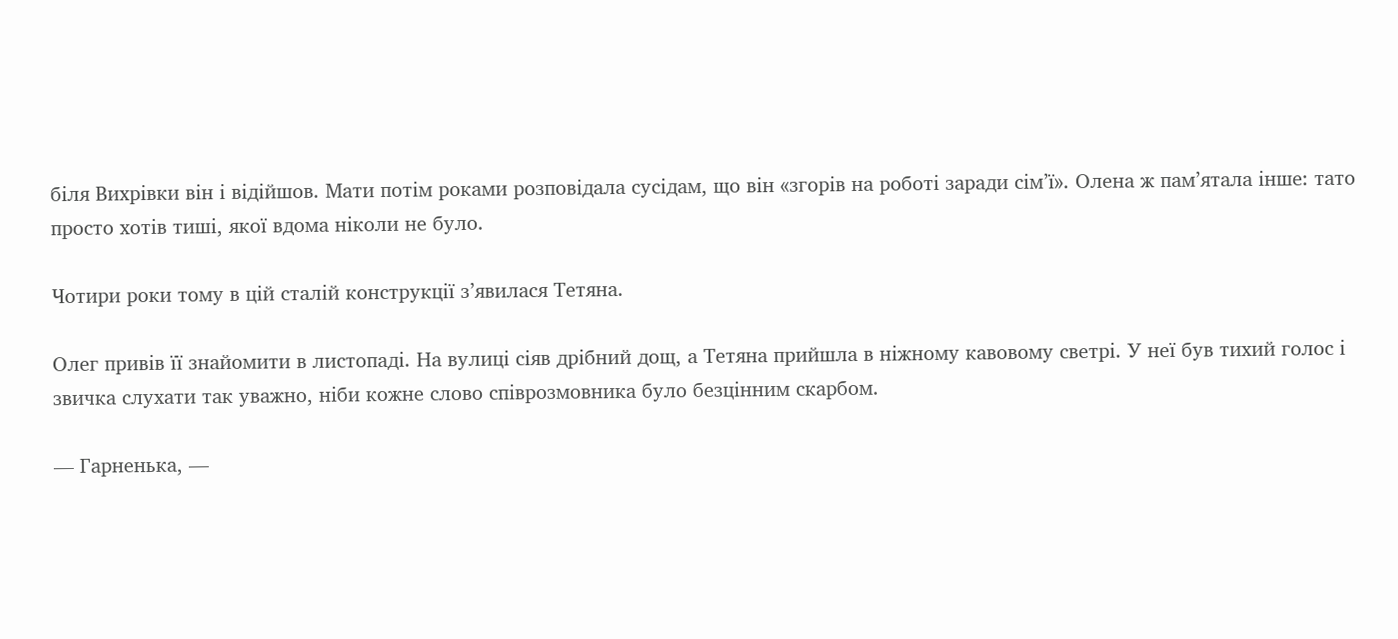біля Вихрівки він і відійшов. Мати потім роками розповідала сусідам, що він «згорів на роботі заради сім’ї». Олена ж пам’ятала інше: тато просто хотів тиші, якої вдома ніколи не було.

Чотири роки тому в цій сталій конструкції з’явилася Тетяна.

Олег привів її знайомити в листопаді. На вулиці сіяв дрібний дощ, а Тетяна прийшла в ніжному кавовому светрі. У неї був тихий голос і звичка слухати так уважно, ніби кожне слово співрозмовника було безцінним скарбом.

— Гарненька, —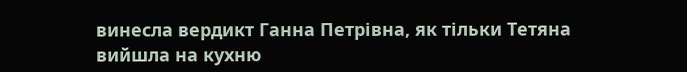винесла вердикт Ганна Петрівна, як тільки Тетяна вийшла на кухню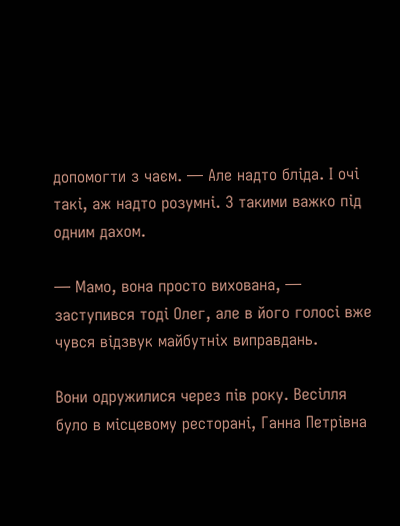допомогти з чаєм. — Але надто бліда. І очі такі, аж надто розумні. З такими важко під одним дахом.

— Мамо, вона просто вихована, — заступився тоді Олег, але в його голосі вже чувся відзвук майбутніх виправдань.

Вони одружилися через пів року. Весілля було в місцевому ресторані, Ганна Петрівна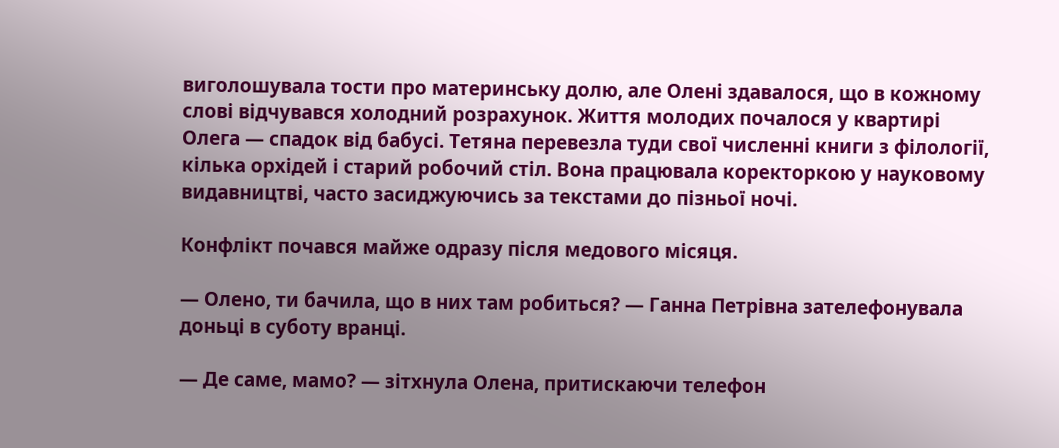виголошувала тости про материнську долю, але Олені здавалося, що в кожному слові відчувався холодний розрахунок. Життя молодих почалося у квартирі Олега — спадок від бабусі. Тетяна перевезла туди свої численні книги з філології, кілька орхідей і старий робочий стіл. Вона працювала коректоркою у науковому видавництві, часто засиджуючись за текстами до пізньої ночі.

Конфлікт почався майже одразу після медового місяця.

— Олено, ти бачила, що в них там робиться? — Ганна Петрівна зателефонувала доньці в суботу вранці.

— Де саме, мамо? — зітхнула Олена, притискаючи телефон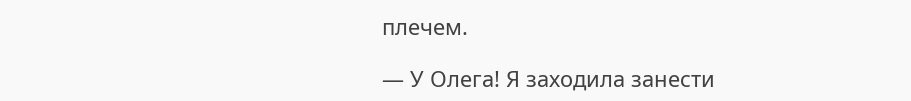плечем.

— У Олега! Я заходила занести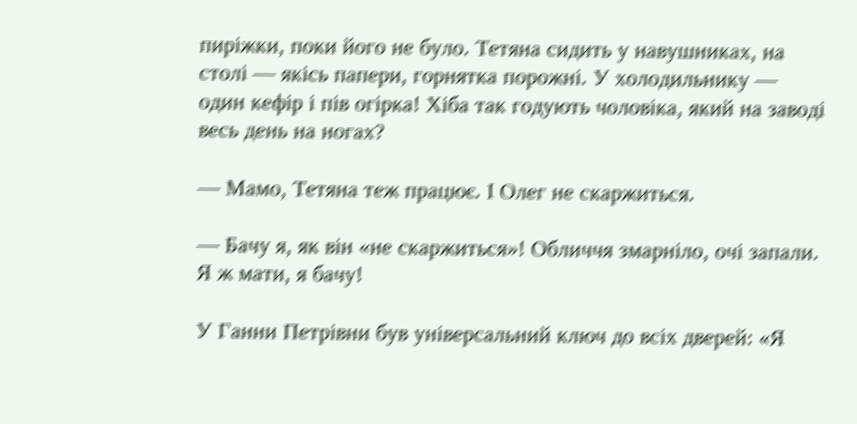пиріжки, поки його не було. Тетяна сидить у навушниках, на столі — якісь папери, горнятка порожні. У холодильнику — один кефір і пів огірка! Хіба так годують чоловіка, який на заводі весь день на ногах?

— Мамо, Тетяна теж працює. І Олег не скаржиться.

— Бачу я, як він «не скаржиться»! Обличчя змарніло, очі запали. Я ж мати, я бачу!

У Ганни Петрівни був універсальний ключ до всіх дверей: «Я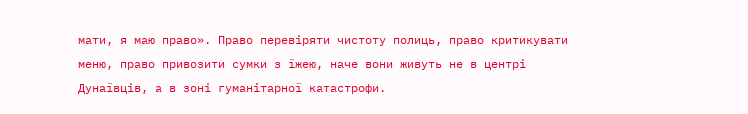мати, я маю право». Право перевіряти чистоту полиць, право критикувати меню, право привозити сумки з їжею, наче вони живуть не в центрі Дунаївців, а в зоні гуманітарної катастрофи.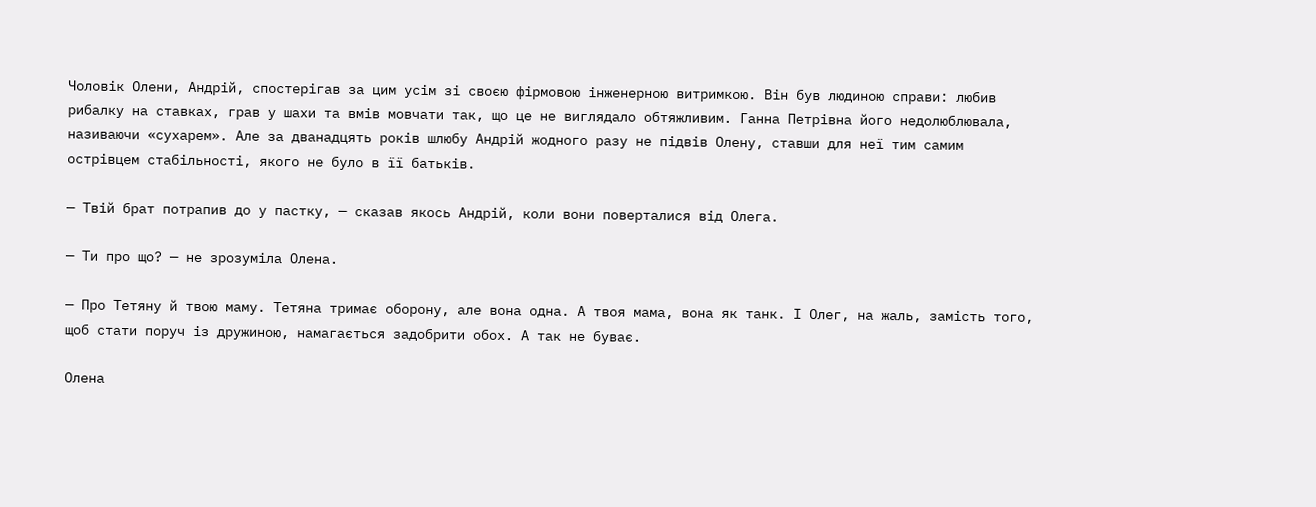Чоловік Олени, Андрій, спостерігав за цим усім зі своєю фірмовою інженерною витримкою. Він був людиною справи: любив рибалку на ставках, грав у шахи та вмів мовчати так, що це не виглядало обтяжливим. Ганна Петрівна його недолюблювала, називаючи «сухарем». Але за дванадцять років шлюбу Андрій жодного разу не підвів Олену, ставши для неї тим самим острівцем стабільності, якого не було в її батьків.

— Твій брат потрапив до у пастку, — сказав якось Андрій, коли вони поверталися від Олега.

— Ти про що? — не зрозуміла Олена.

— Про Тетяну й твою маму. Тетяна тримає оборону, але вона одна. А твоя мама, вона як танк. І Олег, на жаль, замість того, щоб стати поруч із дружиною, намагається задобрити обох. А так не буває.

Олена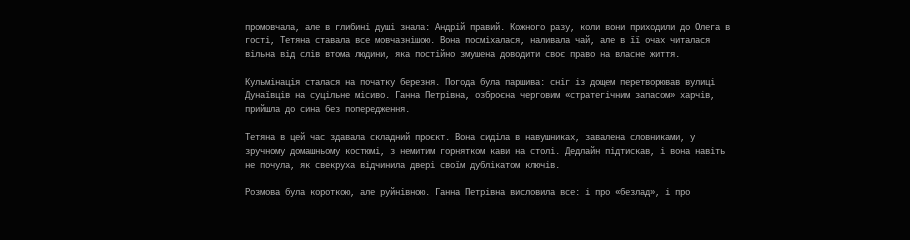промовчала, але в глибині душі знала: Андрій правий. Кожного разу, коли вони приходили до Олега в гості, Тетяна ставала все мовчазнішою. Вона посміхалася, наливала чай, але в її очах читалася вільна від слів втома людини, яка постійно змушена доводити своє право на власне життя.

Кульмінація сталася на початку березня. Погода була паршива: сніг із дощем перетворював вулиці Дунаївців на суцільне місиво. Ганна Петрівна, озброєна черговим «стратегічним запасом» харчів, прийшла до сина без попередження.

Тетяна в цей час здавала складний проєкт. Вона сиділа в навушниках, завалена словниками, у зручному домашньому костюмі, з немитим горнятком кави на столі. Дедлайн підтискав, і вона навіть не почула, як свекруха відчинила двері своїм дублікатом ключів.

Розмова була короткою, але руйнівною. Ганна Петрівна висловила все: і про «безлад», і про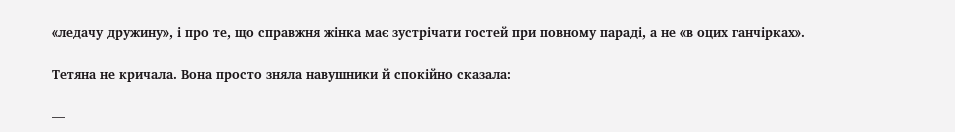«ледачу дружину», і про те, що справжня жінка має зустрічати гостей при повному параді, а не «в оцих ганчірках».

Тетяна не кричала. Вона просто зняла навушники й спокійно сказала:

—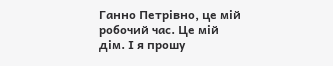Ганно Петрівно, це мій робочий час. Це мій дім. І я прошу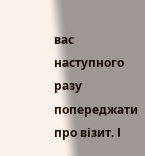вас наступного разу попереджати про візит. І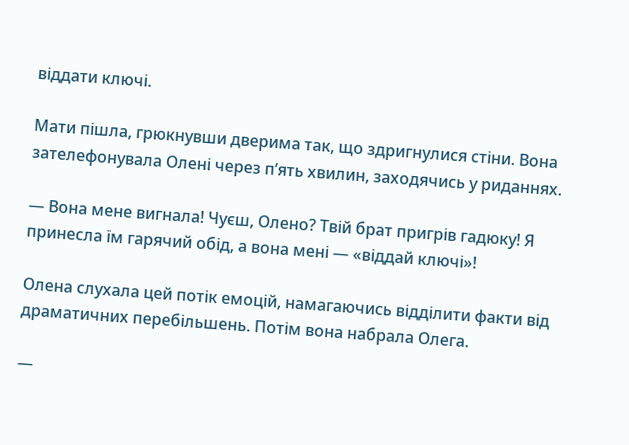віддати ключі.

Мати пішла, грюкнувши дверима так, що здригнулися стіни. Вона зателефонувала Олені через п’ять хвилин, заходячись у риданнях.

— Вона мене вигнала! Чуєш, Олено? Твій брат пригрів гадюку! Я принесла їм гарячий обід, а вона мені — «віддай ключі»!

Олена слухала цей потік емоцій, намагаючись відділити факти від драматичних перебільшень. Потім вона набрала Олега.

—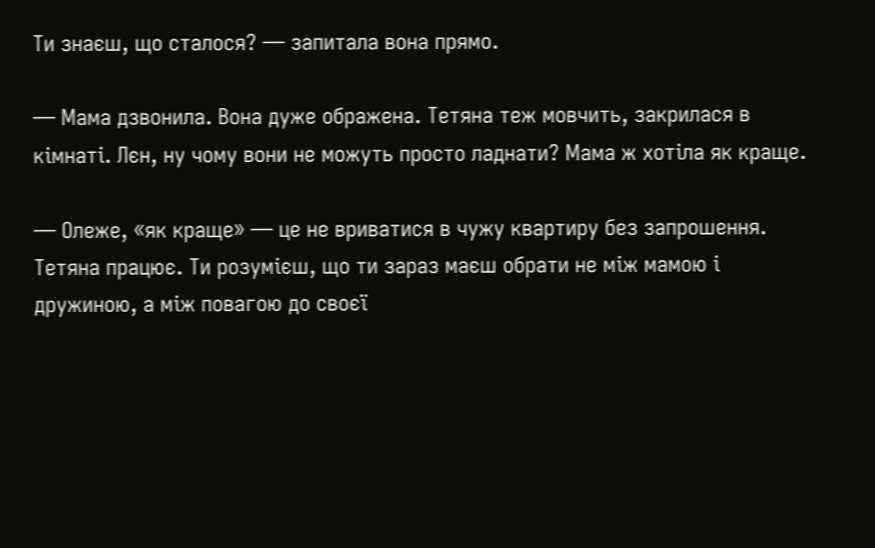Ти знаєш, що сталося? — запитала вона прямо.

— Мама дзвонила. Вона дуже ображена. Тетяна теж мовчить, закрилася в кімнаті. Лєн, ну чому вони не можуть просто ладнати? Мама ж хотіла як краще.

— Олеже, «як краще» — це не вриватися в чужу квартиру без запрошення. Тетяна працює. Ти розумієш, що ти зараз маєш обрати не між мамою і дружиною, а між повагою до своєї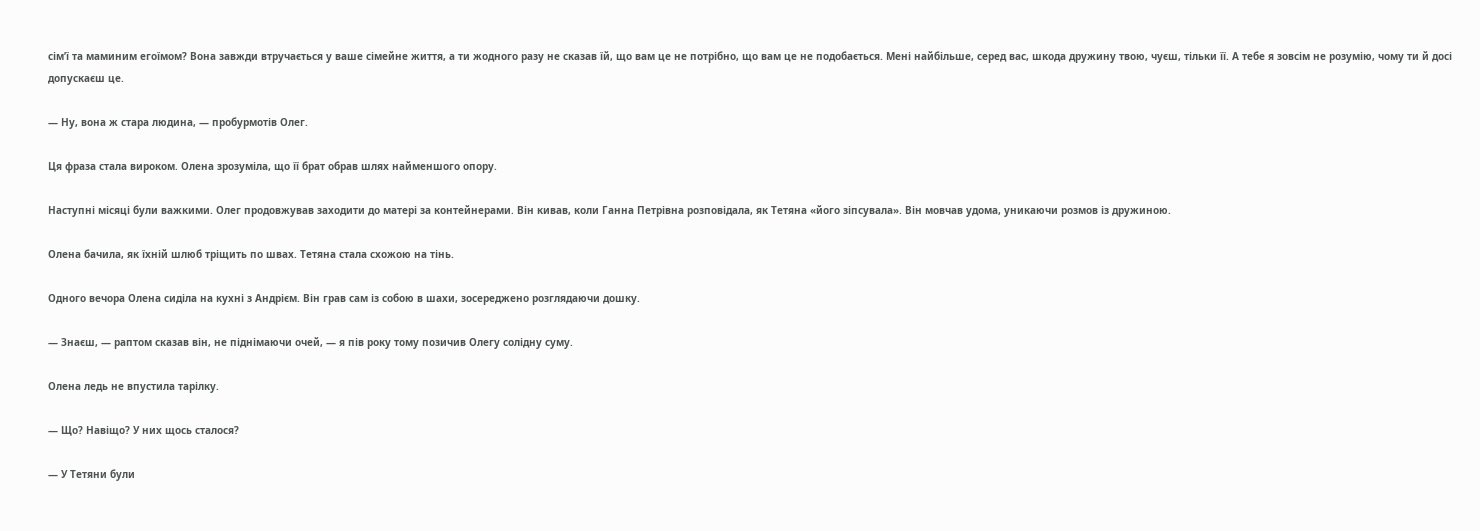сім’ї та маминим егоїмом? Вона завжди втручається у ваше сімейне життя, а ти жодного разу не сказав їй, що вам це не потрібно, що вам це не подобається. Мені найбільше, серед вас, шкода дружину твою, чуєш, тільки її. А тебе я зовсім не розумію, чому ти й досі допускаєш це.

— Ну, вона ж стара людина, — пробурмотів Олег.

Ця фраза стала вироком. Олена зрозуміла, що її брат обрав шлях найменшого опору.

Наступні місяці були важкими. Олег продовжував заходити до матері за контейнерами. Він кивав, коли Ганна Петрівна розповідала, як Тетяна «його зіпсувала». Він мовчав удома, уникаючи розмов із дружиною.

Олена бачила, як їхній шлюб тріщить по швах. Тетяна стала схожою на тінь.

Одного вечора Олена сиділа на кухні з Андрієм. Він грав сам із собою в шахи, зосереджено розглядаючи дошку.

— Знаєш, — раптом сказав він, не піднімаючи очей, — я пів року тому позичив Олегу солідну суму.

Олена ледь не впустила тарілку.

— Що? Навіщо? У них щось сталося?

— У Тетяни були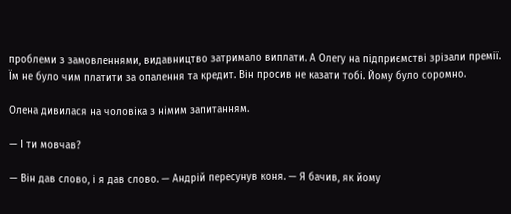проблеми з замовленнями, видавництво затримало виплати. А Олегу на підприємстві зрізали премії. Їм не було чим платити за опалення та кредит. Він просив не казати тобі. Йому було соромно.

Олена дивилася на чоловіка з німим запитанням.

— І ти мовчав?

— Він дав слово, і я дав слово. — Андрій пересунув коня. — Я бачив, як йому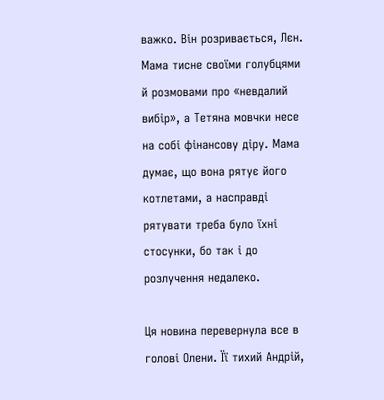важко. Він розривається, Лєн. Мама тисне своїми голубцями й розмовами про «невдалий вибір», а Тетяна мовчки несе на собі фінансову діру. Мама думає, що вона рятує його котлетами, а насправді рятувати треба було їхні стосунки, бо так і до розлучення недалеко.

Ця новина перевернула все в голові Олени. Її тихий Андрій,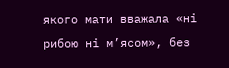якого мати вважала «ні рибою ні м’ясом», без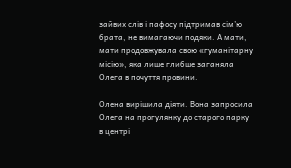зайвих слів і пафосу підтримав сім’ю брата, не вимагаючи подяки. А мати, мати продовжувала свою «гуманітарну місію», яка лише глибше заганяла Олега в почуття провини.

Олена вирішила діяти. Вона запросила Олега на прогулянку до старого парку в центрі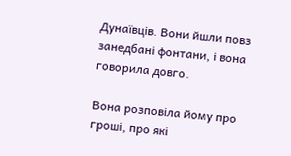Дунаївців. Вони йшли повз занедбані фонтани, і вона говорила довго.

Вона розповіла йому про гроші, про які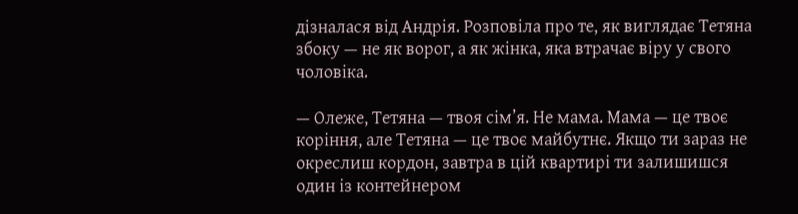дізналася від Андрія. Розповіла про те, як виглядає Тетяна збоку — не як ворог, а як жінка, яка втрачає віру у свого чоловіка.

— Олеже, Тетяна — твоя сім’я. Не мама. Мама — це твоє коріння, але Тетяна — це твоє майбутнє. Якщо ти зараз не окреслиш кордон, завтра в цій квартирі ти залишишся один із контейнером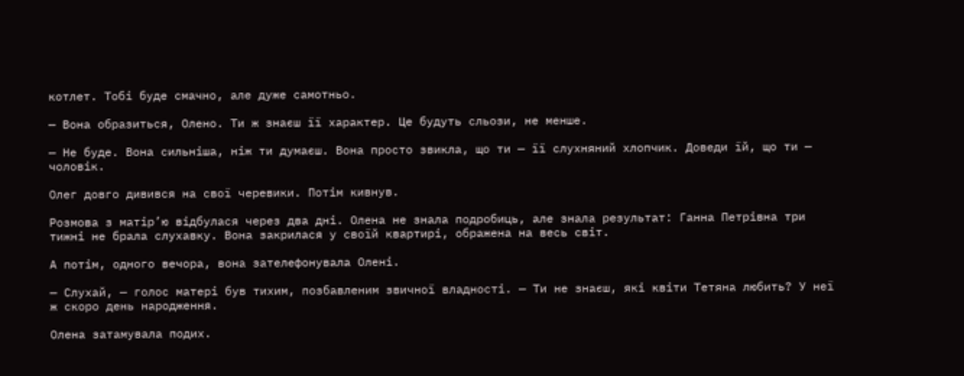котлет. Тобі буде смачно, але дуже самотньо.

— Вона образиться, Олено. Ти ж знаєш її характер. Це будуть сльози, не менше.

— Не буде. Вона сильніша, ніж ти думаєш. Вона просто звикла, що ти — її слухняний хлопчик. Доведи їй, що ти — чоловік.

Олег довго дивився на свої черевики. Потім кивнув.

Розмова з матір’ю відбулася через два дні. Олена не знала подробиць, але знала результат: Ганна Петрівна три тижні не брала слухавку. Вона закрилася у своїй квартирі, ображена на весь світ.

А потім, одного вечора, вона зателефонувала Олені.

— Слухай, — голос матері був тихим, позбавленим звичної владності. — Ти не знаєш, які квіти Тетяна любить? У неї ж скоро день народження.

Олена затамувала подих.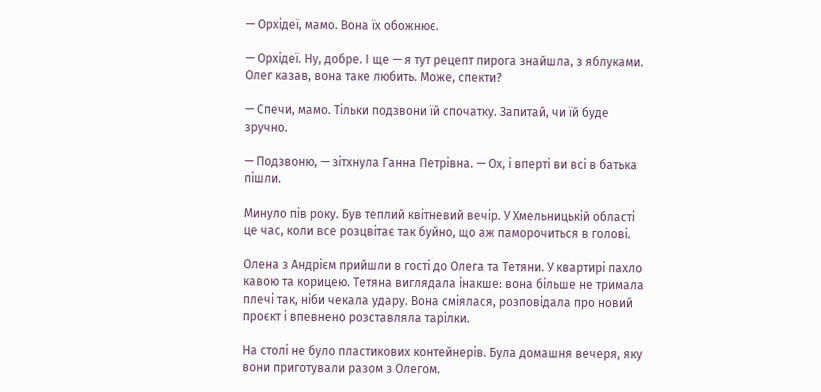— Орхідеї, мамо. Вона їх обожнює.

— Орхідеї. Ну, добре. І ще — я тут рецепт пирога знайшла, з яблуками. Олег казав, вона таке любить. Може, спекти?

— Спечи, мамо. Тільки подзвони їй спочатку. Запитай, чи їй буде зручно.

— Подзвоню, — зітхнула Ганна Петрівна. — Ох, і вперті ви всі в батька пішли.

Минуло пів року. Був теплий квітневий вечір. У Хмельницькій області це час, коли все розцвітає так буйно, що аж паморочиться в голові.

Олена з Андрієм прийшли в гості до Олега та Тетяни. У квартирі пахло кавою та корицею. Тетяна виглядала інакше: вона більше не тримала плечі так, ніби чекала удару. Вона сміялася, розповідала про новий проєкт і впевнено розставляла тарілки.

На столі не було пластикових контейнерів. Була домашня вечеря, яку вони приготували разом з Олегом.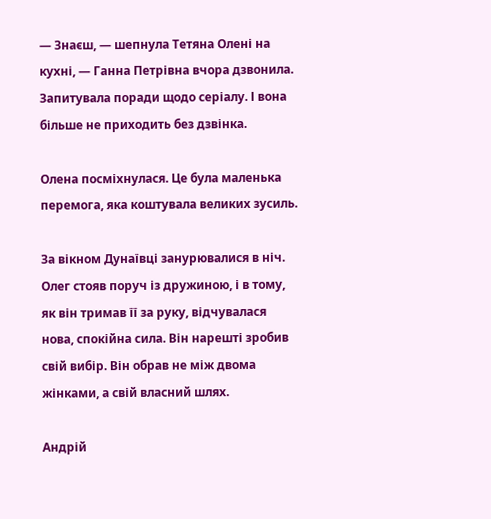— Знаєш, — шепнула Тетяна Олені на кухні, — Ганна Петрівна вчора дзвонила. Запитувала поради щодо серіалу. І вона більше не приходить без дзвінка.

Олена посміхнулася. Це була маленька перемога, яка коштувала великих зусиль.

За вікном Дунаївці занурювалися в ніч. Олег стояв поруч із дружиною, і в тому, як він тримав її за руку, відчувалася нова, спокійна сила. Він нарешті зробив свій вибір. Він обрав не між двома жінками, а свій власний шлях.

Андрій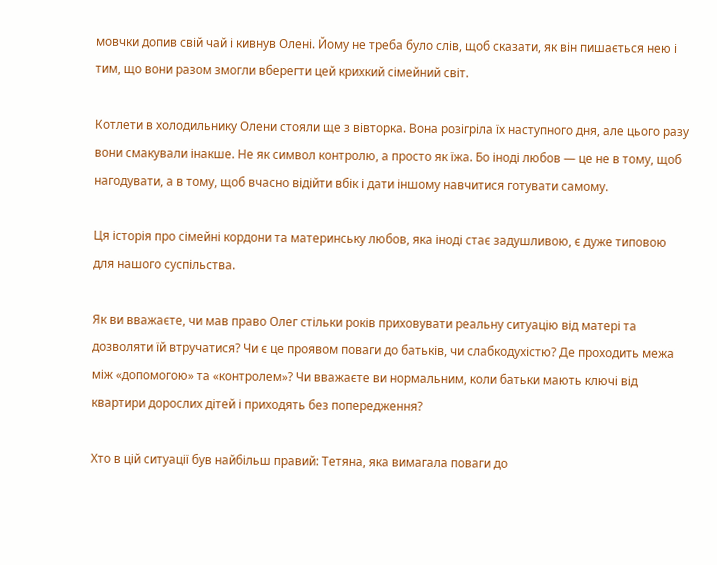мовчки допив свій чай і кивнув Олені. Йому не треба було слів, щоб сказати, як він пишається нею і тим, що вони разом змогли вберегти цей крихкий сімейний світ.

Котлети в холодильнику Олени стояли ще з вівторка. Вона розігріла їх наступного дня, але цього разу вони смакували інакше. Не як символ контролю, а просто як їжа. Бо іноді любов — це не в тому, щоб нагодувати, а в тому, щоб вчасно відійти вбік і дати іншому навчитися готувати самому.

Ця історія про сімейні кордони та материнську любов, яка іноді стає задушливою, є дуже типовою для нашого суспільства.

Як ви вважаєте, чи мав право Олег стільки років приховувати реальну ситуацію від матері та дозволяти їй втручатися? Чи є це проявом поваги до батьків, чи слабкодухістю? Де проходить межа між «допомогою» та «контролем»? Чи вважаєте ви нормальним, коли батьки мають ключі від квартири дорослих дітей і приходять без попередження?

Хто в цій ситуації був найбільш правий: Тетяна, яка вимагала поваги до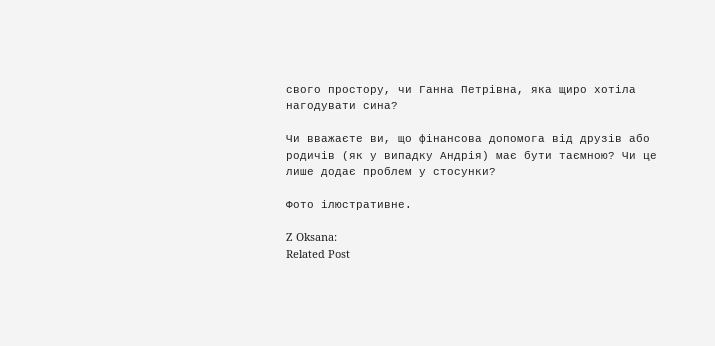свого простору, чи Ганна Петрівна, яка щиро хотіла нагодувати сина?

Чи вважаєте ви, що фінансова допомога від друзів або родичів (як у випадку Андрія) має бути таємною? Чи це лише додає проблем у стосунки?

Фото ілюстративне.

Z Oksana:
Related Post